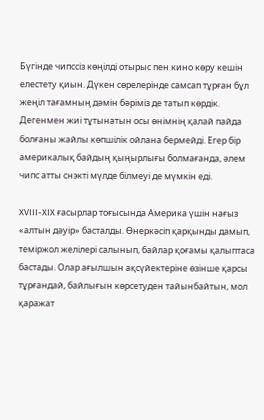Бүгінде чипссіз көңілді отырыс пен кино көру кешін елестету қиын. Дүкен сөрелерінде самсап тұрған бұл жеңіл тағамның дәмін бәріміз де татып көрдік. Дегенмен жиі тұтынатын осы өнімнің қалай пайда болғаны жайлы көпшілік ойлана бермейді. Егер бір америкалық байдың қыңырлығы болмағанда, әлем чипс атты снэкті мүлде білмеуі де мүмкін еді.

XVIII-XIX ғасырлар тоғысында Америка үшін нағыз «алтын дәуір» басталды. Өнеркәсіп қарқынды дамып, теміржол желілері салынып, байлар қоғамы қалыптаса бастады. Олар ағылшын ақсүйектеріне өзінше қарсы тұрғандай, байлығын көрсетуден тайынбайтын, мол қаражат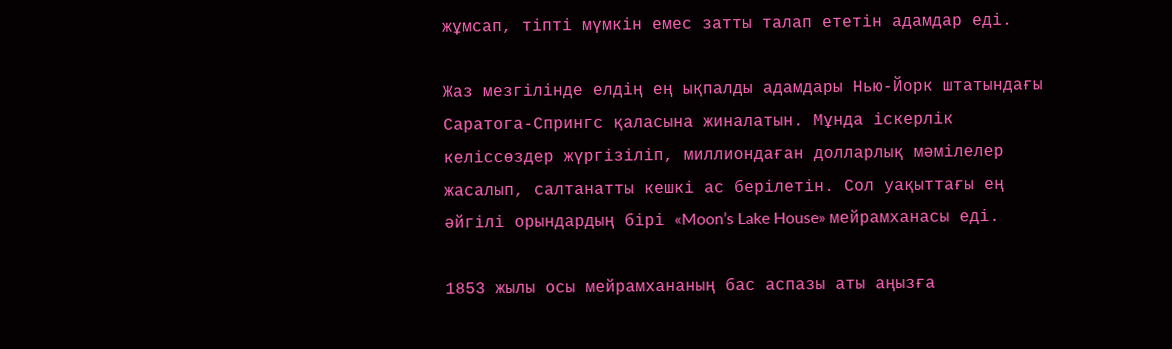жұмсап, тіпті мүмкін емес затты талап ететін адамдар еді.

Жаз мезгілінде елдің ең ықпалды адамдары Нью-Йорк штатындағы Саратога-Спрингс қаласына жиналатын. Мұнда іскерлік келіссөздер жүргізіліп, миллиондаған долларлық мәмілелер жасалып, салтанатты кешкі ас берілетін. Сол уақыттағы ең әйгілі орындардың бірі «Moon’s Lake House» мейрамханасы еді.

1853 жылы осы мейрамхананың бас аспазы аты аңызға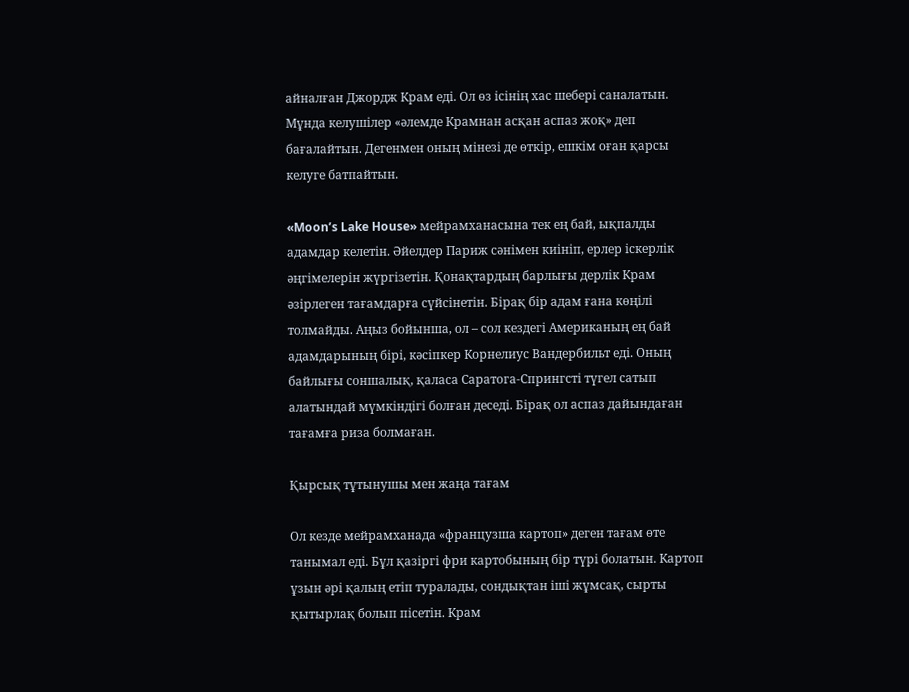айналған Джордж Крам еді. Ол өз ісінің хас шебері саналатын. Мұнда келушілер «әлемде Крамнан асқан аспаз жоқ» деп бағалайтын. Дегенмен оның мінезі де өткір, ешкім оған қарсы келуге батпайтын.

«Moon’s Lake House» мейрамханасына тек ең бай, ықпалды адамдар келетін. Әйелдер Париж сәнімен киініп, ерлер іскерлік әңгімелерін жүргізетін. Қонақтардың барлығы дерлік Крам әзірлеген тағамдарға сүйсінетін. Бірақ бір адам ғана көңілі толмайды. Аңыз бойынша, ол – сол кездегі Американың ең бай адамдарының бірі, кәсіпкер Корнелиус Вандербильт еді. Оның байлығы соншалық, қаласа Саратога-Спрингсті түгел сатып алатындай мүмкіндігі болған деседі. Бірақ ол аспаз дайындаған тағамға риза болмаған.

Қырсық тұтынушы мен жаңа тағам

Ол кезде мейрамханада «французша картоп» деген тағам өте танымал еді. Бұл қазіргі фри картобының бір түрі болатын. Картоп ұзын әрі қалың етіп туралады, сондықтан іші жұмсақ, сырты қытырлақ болып пісетін. Крам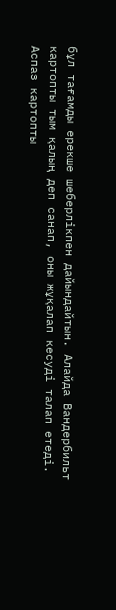бұл тағамды ерекше шеберлікпен дайындайтын. Алайда Вандербильт картопты тым қалың деп санап, оны жұқалап кесуді талап етеді. Аспаз картопты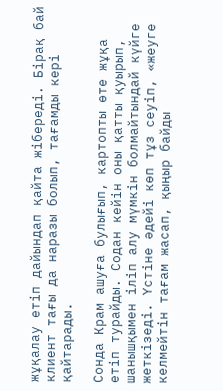жұқалау етіп дайындап қайта жібереді. Бірақ бай клиент тағы да наразы болып, тағамды кері қайтарады.

Сонда Крам ашуға булығып, картопты өте жұқа етіп турайды. Содан кейін оны қатты қуырып, шанышқымен іліп алу мүмкін болмайтындай күйге жеткізеді. Үстіне әдейі көп тұз сеуіп, «жеуге келмейтін тағам жасап, қыңыр байды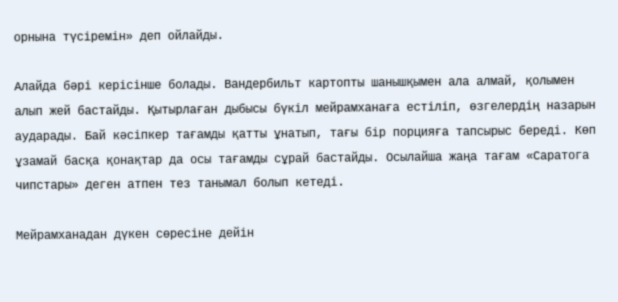орнына түсіремін» деп ойлайды.

Алайда бәрі керісінше болады. Вандербильт картопты шанышқымен ала алмай, қолымен алып жей бастайды. Қытырлаған дыбысы бүкіл мейрамханаға естіліп, өзгелердің назарын аударады. Бай кәсіпкер тағамды қатты ұнатып, тағы бір порцияға тапсырыс береді. Көп ұзамай басқа қонақтар да осы тағамды сұрай бастайды. Осылайша жаңа тағам «Саратога чипстары» деген атпен тез танымал болып кетеді.

Мейрамханадан дүкен сөресіне дейін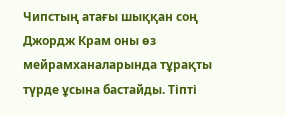Чипстың атағы шыққан соң Джордж Крам оны өз мейрамханаларында тұрақты түрде ұсына бастайды. Тіпті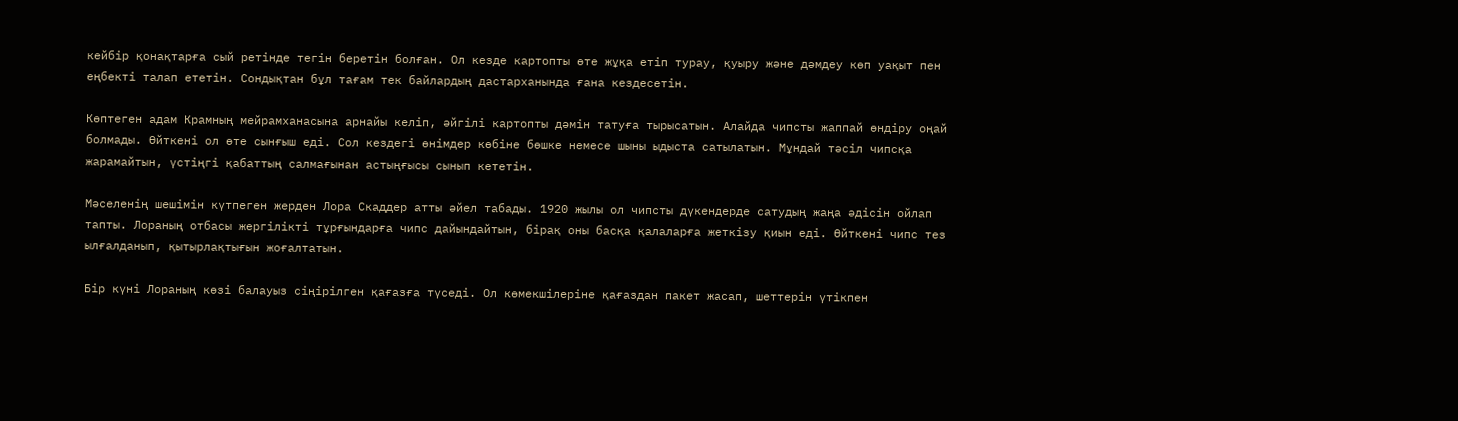кейбір қонақтарға сый ретінде тегін беретін болған. Ол кезде картопты өте жұқа етіп турау, қуыру және дәмдеу көп уақыт пен еңбекті талап ететін. Сондықтан бұл тағам тек байлардың дастарханында ғана кездесетін.

Көптеген адам Крамның мейрамханасына арнайы келіп, әйгілі картопты дәмін татуға тырысатын. Алайда чипсты жаппай өндіру оңай болмады. Өйткені ол өте сынғыш еді. Сол кездегі өнімдер көбіне бөшке немесе шыны ыдыста сатылатын. Мұндай тәсіл чипсқа жарамайтын, үстіңгі қабаттың салмағынан астыңғысы сынып кететін.

Мәселенің шешімін күтпеген жерден Лора Скаддер атты әйел табады. 1920 жылы ол чипсты дүкендерде сатудың жаңа әдісін ойлап тапты. Лораның отбасы жергілікті тұрғындарға чипс дайындайтын, бірақ оны басқа қалаларға жеткізу қиын еді. Өйткені чипс тез ылғалданып, қытырлақтығын жоғалтатын.

Бір күні Лораның көзі балауыз сіңірілген қағазға түседі. Ол көмекшілеріне қағаздан пакет жасап, шеттерін үтікпен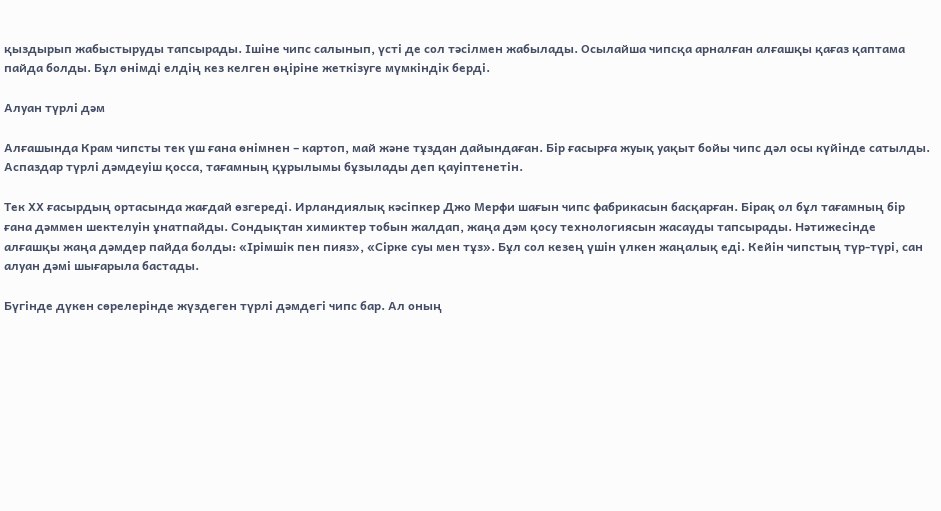қыздырып жабыстыруды тапсырады. Ішіне чипс салынып, үсті де сол тәсілмен жабылады. Осылайша чипсқа арналған алғашқы қағаз қаптама пайда болды. Бұл өнімді елдің кез келген өңіріне жеткізуге мүмкіндік берді.

Алуан түрлі дәм

Алғашында Крам чипсты тек үш ғана өнімнен – картоп, май және тұздан дайындаған. Бір ғасырға жуық уақыт бойы чипс дәл осы күйінде сатылды. Аспаздар түрлі дәмдеуіш қосса, тағамның құрылымы бұзылады деп қауіптенетін.

Тек ХХ ғасырдың ортасында жағдай өзгереді. Ирландиялық кәсіпкер Джо Мерфи шағын чипс фабрикасын басқарған. Бірақ ол бұл тағамның бір ғана дәммен шектелуін ұнатпайды. Сондықтан химиктер тобын жалдап, жаңа дәм қосу технологиясын жасауды тапсырады. Нәтижесінде алғашқы жаңа дәмдер пайда болды: «Ірімшік пен пияз», «Сірке суы мен тұз». Бұл сол кезең үшін үлкен жаңалық еді. Кейін чипстың түр-түрі, сан алуан дәмі шығарыла бастады.

Бүгінде дүкен сөрелерінде жүздеген түрлі дәмдегі чипс бар. Ал оның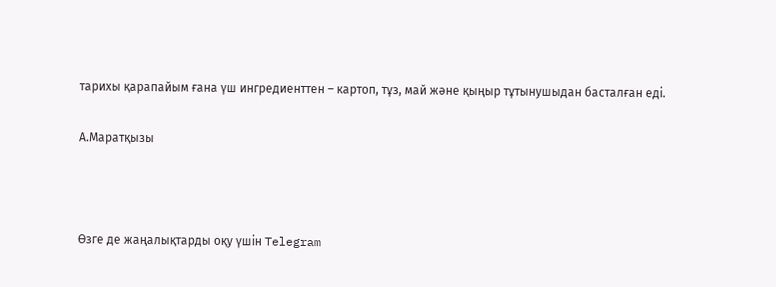тарихы қарапайым ғана үш ингредиенттен – картоп, тұз, май және қыңыр тұтынушыдан басталған еді.

А.Маратқызы



Өзге де жаңалықтарды оқу үшін Telegram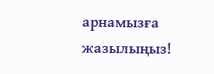арнамызға жазылыңыз!